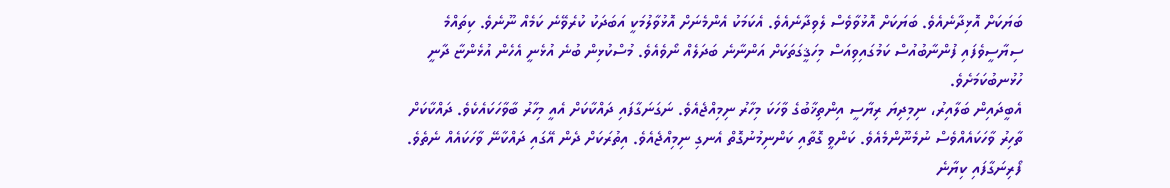ބަޔަކަށް އޮޅިދާނެއެވެ. ބަޔަކަށް އޮޅުވާވެސް ލެވިދާނެއެވެ. އެކަމަކު އެންމެނަށް އޮޅުވާލުމަކީ އަބަދަކު ކުރެވޭނެ ކަމެއް ނޫނެވެ. ކިތައްމެ ސިޔާސީވެފައި ފުންނާބުއުސް ކަމުގައިވިއަސް މިހަޤީގަތަކަށް އަންނާނެ ބަދަލެއް ނޯވެއެވެ. މުސްކުޅިން ބުނެ އުޅެނީ އެހެން އުޅެންޏާ ދާނީ ހުޅުނބުކަމަށެވެ.
އެބީދައިން ބަލާއިރު، ނިމިދިޔަ ރިޔާސީ އިންތިޚާބުގެ ވާހަކަ މިހާރު ނިމިއްޖެއެވެ. ނަގަނަގާފައި ދައްކާކަށް އެއީ މިހާރު ބާވާހަކައެކެވެ. ދައްކާކަށް ތާހިރު ވާހަކައެއްވެސް ނުމެނޫންމެއެވެ. ކަންވީ ގޮތާއި ކަންނިމުނުގޮތް އެނގި ނިމިއްޖެއެވެ. އިތުރަކަށް ދެން އޭގައި ދައްކާނޭ ވާހަކައެއް ނެތެވެ. ފޯރިނަގާފައި ކިޔާނެ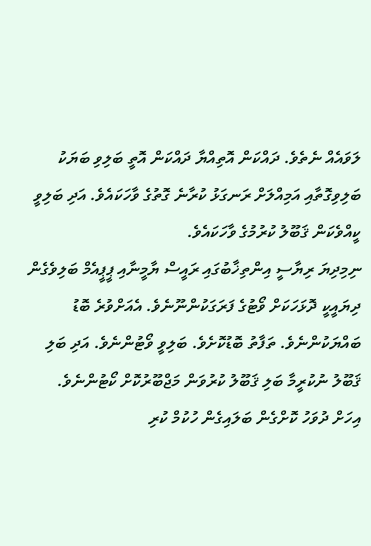ލަވައެއް ނެތެވެ. ދައްކަން އޮތިއްޔާ ދައްކަން އޮތީ ބަލިވި ބަޔަކު ބަލިވިގޮތާއި އަމިއްލަށް ރަނގަޅު ކުރާނެ ގޮތުގެ ވާހަކައެވެ. އަދި ބަލިވީ ކީއްވެކަން ޤަބޫލު ކުރުމުގެ ވާހަކައެވެ.
ނިމިދިޔަ ރިޔާސީ އިންތިޚާބުގައި ރައީސް ޔާމީނާއި ޕީޕީއެމް ބަލިވެގެން ދިޔައީކީ ދޮޅަހަކަށް ވޯޓުގެ ފަރަގަކުންނޫނެވެ. އެއަށްވުރެ ބޮޑު ބައްޔަކުންނެވެ. ތަފާތު ބޮޑުކޮށެވެ. ބަލިވީ ވޯޓުންނެވެ. އަދި ބަލި ޤަބޫލު ނުކުރީމާ ބަލި ޤަބޫލު ކުރުވަން މަޖްބޫރުކޮށް ކޯޓުންނެވެ. އިހަށް ދުވަހު ކޮށްގެން ބަލައިގެން ހުކުމް ކުރި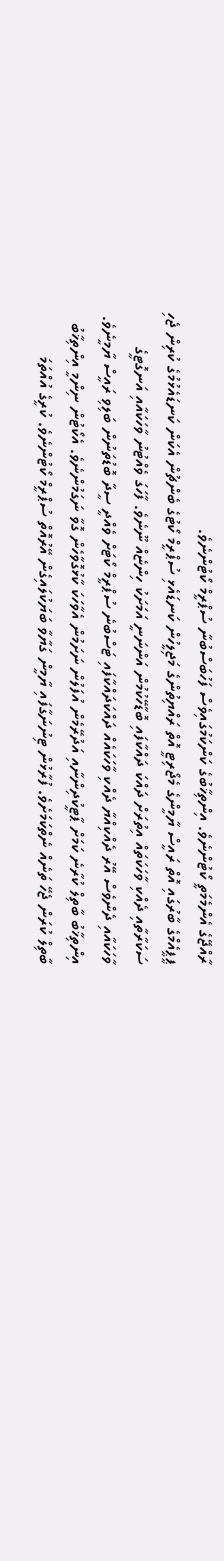ރާއްޖޭގެ އެންމެމަތީ ކޯޓުންނެވެ. އިންތިޚާބުގެ ކަންކަމުގައިވެސް ފަހުބަސްބުނާ ސުޕްރީމް ކޯޓުންނެވެ.
ޕީޕީއެމްގެ ބާރުގައި އޮތް ރައީސް ޔާމީންގެ މެޖޯރިޓީ އޮތް ރައްޔިތުންގެ މަޖިލީހުން ކަނޑައެޅި ސުޕްރީމް ކޯޓުގެ ބެންޗުން އެކަން ކަނޑައެޅުމުގެ ކުރިން ޖެހި ސަކަރާތާއި ދެއްކި ވާހަކަތައް އިތުރަށް ދައްކަ ދައްކާފައި ބޮޑާހޭކުމުން އަންނަނީ އަމަށަކު ހިންޏެއް ނޫނެވެ. ފާހަގަ ވެއްޓުނު ވާހަކައާއި އަނގޮޓީގެ ވާހަކައާއި ދެންވެސް އޭރު ދެއްކިއްޔާ ދެއްކި ވާހަކައެއް ދައްކަދައްކާފައި ޓަސްބުނެ ސުޕްރީމް ކޯޓަށް ވެއްދީ ސީދާ ބޮޑުތަނުން ބަލިވި ރައީސް ޔާމީނެވެ. އިންތިޚާބު ބާތިލް ކުރާނެ ކަމަށް ޕާޓީކުދިންނާއި އަދުރޭމެން އުފަލުން ނަށަމުން އެވާހަކަ ކާޅުގޮވާހެން ގޮވާ ނަގަމުންނެވެ. އެކޯޓުން ނިންމީ އިންތިޚާބު ބާތިލް ކުރަން ޖެހޭ ތަނެއް ނެތްކަމަށެވެ. ފުރާޅުން ޓިނުނަގާފައި ޔާމީން ގަޔާވާ ބަޔަކުލައިގެން އޭރުއޮތް ސުޕްރީމް ކޯޓުންނެވެ. ކުރީގެ އުއްތަމަ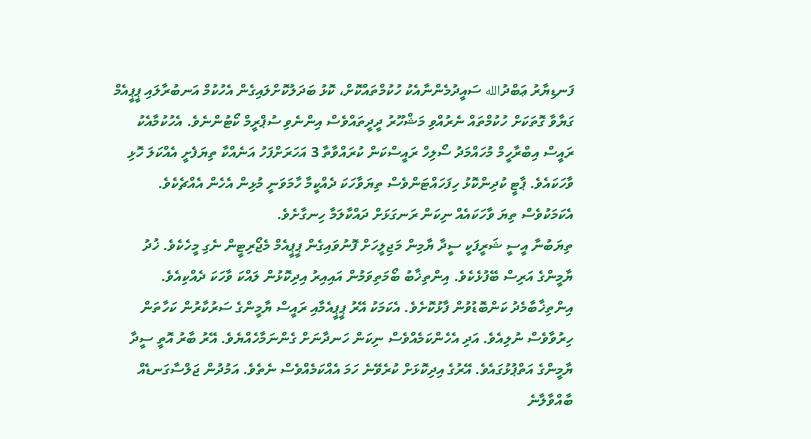ފަނޑިޔާރު ޢަބްދުالله ސައީދުމެންނާއެކު ހުކުމްތައްކޮށް، ކޮޅު ބަދަލުކޮށްލައިގެން އެހުކުމް އަނބުރާލައި ޕީޕީއެމް ގަޔާވާ ގޮތަކަށް ހުކުމްތައް ނެރުއްވި މަޝްހޫރު ދީދީތައްވެސް އިންނެވި ސުޕްރީމް ކޯޓުންނެވެ. އެހުކުމާއެކު ރައީސް އިބްރާހީމް މުހައްމަދު ސޯލިހް ރައީސްކަން ކުރައްވާތާ 3 އަހަރަށްފަހު އަނެއްކާ ތިޔަފެށީ އެއްކަލަ ހޮޅި ވާހަކައެވެ. ޕާޓީ ކުދިންކޮޅު ހިފަހައްޓަންވެސް ތިޔަވާހަކަ ދެއްކީމާ ހާމަވަނީ މުޅިން އެހެން އެއްޗެކެވެ. އެކަމަކުވެސް ތިޔަ ވާހަކައެއް ނިކަން ރަނގަޅަށް ދައްކާލަމާ ހިނގާށެވެ.
ތިޔަބުނާ އީސީ ޝަރީފަކީ ސީދާ ޔާމިން މަޖިލީހަށް ފޮނުވައިގެން ޕީޕީއެމް މެޖޯރިޓީން ނެގި މީހެކެވެ. ޚުދު ޔާމީންގެ އަރިސް ބޭފުޅެކެވެ. އިންތިޚާބު ބޯމަތިވަމުން އައިއިރު އިދިކޮޅުން ލައްކަ ވާހަކަ ދެއްކިއެވެ. އިންތިޚާބާމެދު ކަންބޮޑުވުން ފާޅުކޮށެވެ. އެކަމަކު އޭރު ޕީޕީއެމާއި ރައީސް ޔާމީންގެ ސަރުކާރުން ކަހާތަން ހިރުވާވެސް ނުލިއެވެ. އަދި އެހެންކަމެއްވެސް ނިކަން ހަނދާނަށް ގެންނަމާހެއްޔެވެ. އޭރު ބާރު އޮތީ ސީދާ ޔާމީންގެ އަތްޕުޅުގައެވެ. އޭރުގެ އިދިކޮޅަށް ކުރެވޭނެ ހަމަ އެއްކަމެއްވެސް ނެތެވެ. އަމުދުން ޖަލްސާގަނޑެއް ބާއްވާލާނެ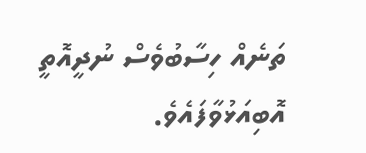ތަނެއް ހިސާބުވެސް ނުދީއޮތީ އޮބިއަޅުވާފައެވެ.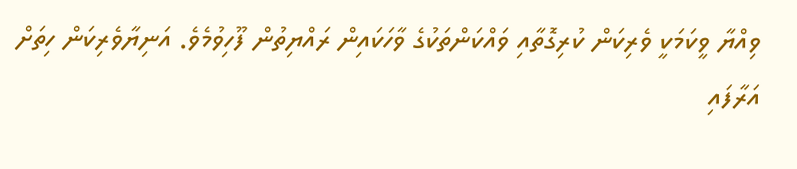ވިއްޔާ ވީކަމަކީ ވެރިކަން ކުރިގޮތާއި ވައްކަންތަކުގެ ވާހަކައިން ރައްޔިތުން ފޫހިވުމެވެ. އަނިޔާވެރިކަން ހިތަށް އަރާފައި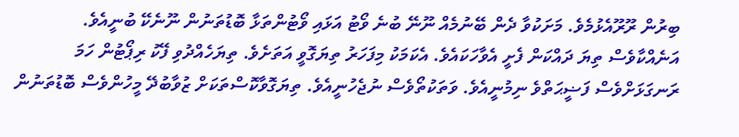ބިރުން ރޫރޫއެޅުމެވެ. މަށަކުވާ ދެން ބޭނުމެއް ނޫނޭ ބުނެ ވޯޓު އަޅައި ވޯޓުންތަޅާ ބޮޑުތަނުން ނޫނެކޭ ބުނީއެވެ.
އަނެއްކާވެސް ތިޔަ ދައްކަން ފެށީ އެވާހަކައެވެ. އެކަމަކު މިފަހަރު ތިޔަގޮވީ އަތަށެވެ. ތިޔަހެއްދުވި ފޭކު ރިޕޯޓުން ހަމަ ރަނގަޅަށްވެސް ފަޟީޙަތްވެ ނިމުނީއެވެ. ވަތަކުތޯވެސް ނުޖެހުނީއެވެ. ތިޔަގޮވާކޮސްތަކަށް ޒުވާބުދޭ މީހުންވެސް ބޮޑުތަނުން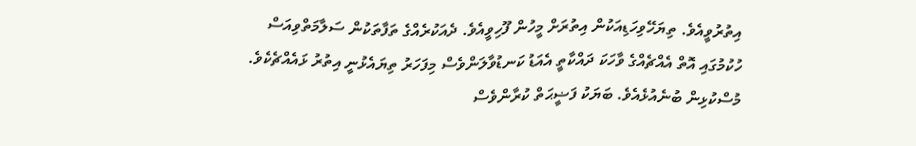އިތުރުވީއެވެ. ތިޔަހޭވިހަޑިއަކުން އިތުރަށް މީހުން ފޫހިވީއެވެ. ދެއަކުރެއްގެ ތަފާތަކުން ސަލާމަތްވިއަސް ހުކުމުގައި އޮތް އެއްޗެއްގެ ވާހަކަ ދައްކާތީ އެއަޑު ކަނޑުވާލަންވެސް މިފަހަރު ތިޔައެޅުނީ އިތުރު ޅައެއްޗެކެވެ. މުސްކުޅިން ބުނެއުޅެއެވެ. ބަޔަކު ފަޟީޙަތް ކުރާންވެސް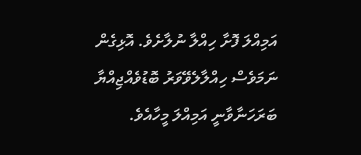އަމިއްލަ ފޮށާ ހިއްލާ ނުލާށެވެ. އޮޅިގެން ނަމަވެސް ހިއްލާލެވޭވަރު ބޮޑުވެއްޖިއްޔާ ބަރަހަނާވާނީ އަމިއްލަ މީހާއެވެ.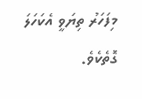މިފަހަރު ތިޔަވީ އެކަހަލަ ގޮތެކެވެ.